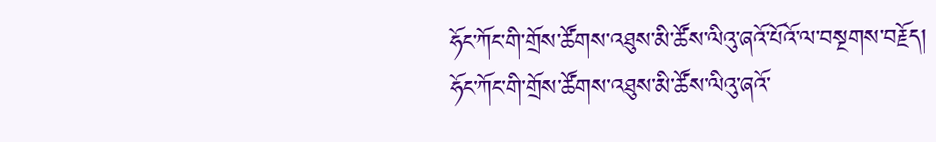ཧོང་ཀོང་གི་གྲོས་ཚོགས་འཐུས་མི་ཚོས་ལིའུ་ཞའོ་པོའོ་ལ་བསྔགས་བརྗོད།
ཧོང་ཀོང་གི་གྲོས་ཚོགས་འཐུས་མི་ཚོས་ལིའུ་ཞའོ་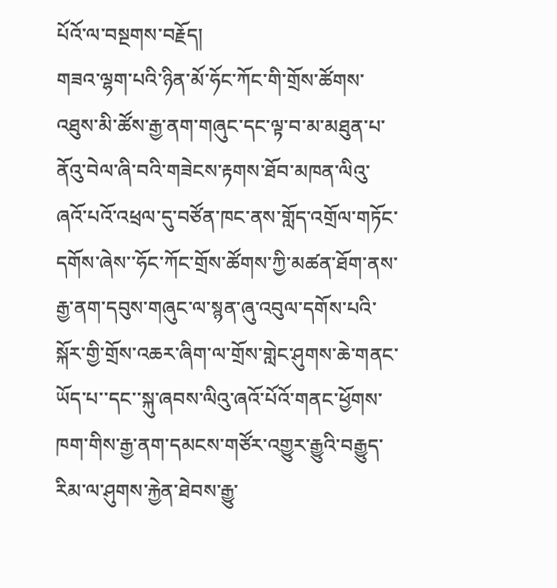པོའོ་ལ་བསྔགས་བརྗོད།
གཟའ་ལྷག་པའི་ཉིན་མོ་ཧོང་ཀོང་གི་གྲོས་ཚོགས་འཐུས་མི་ཚོས་རྒྱ་ནག་གཞུང་དང་ལྟ་བ་མ་མཐུན་པ་ནོའུ་བེལ་ཞི་བའི་གཟེངས་རྟགས་ཐོབ་མཁན་ལིའུ་ཞའོ་པའོ་འཕྲལ་དུ་བཙོན་ཁང་ནས་གློད་འགྲོལ་གཏོང་དགོས་ཞེས་་ཧོང་ཀོང་གྲོས་ཚོགས་ཀྱི་མཚན་ཐོག་ནས་རྒྱ་ནག་དབུས་གཞུང་ལ་སྙན་ཞུ་འབུལ་དགོས་པའི་སྐོར་གྱི་གྲོས་འཆར་ཞིག་ལ་གྲོས་གླེང་ཤུགས་ཆེ་གནང་ཡོད་པ་་དང་་སྐུ་ཞབས་ལིའུ་ཞའོ་པོའོ་གནང་ཕྱོགས་ཁག་གིས་རྒྱ་ནག་དམངས་གཙོར་འགྱུར་རྒྱུའི་བརྒྱུད་རིམ་ལ་ཤུགས་རྐྱེན་ཐེབས་རྒྱུ་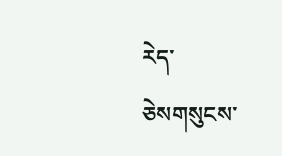རེད་ཅེསགསུངས་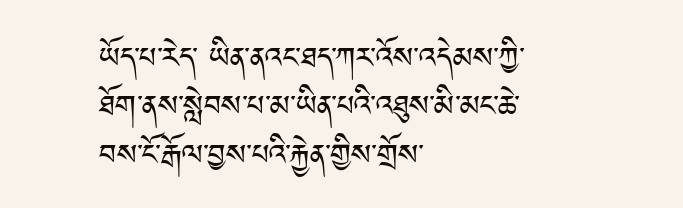ཡོད་པ་རེད་ ཡིན་ནའང་ཐད་ཀར་འོས་འདེམས་ཀྱི་ཐོག་ནས་སླེབས་པ་མ་ཡིན་པའི་འཐུས་མི་མང་ཆེ་བས་ངོ་རྒོལ་བྱས་པའི་རྐྱེན་གྱིས་གྲོས་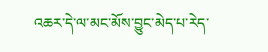འཆར་དེ་ལ་མང་མོས་བྱུང་མེད་པ་རེད་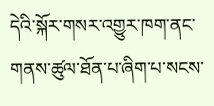དེའི་སྐོར་གསར་འགྱུར་ཁག་ནང་གནས་ཚུལ་ཐོན་པ་ཞིག་པ་སངས་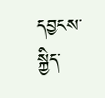དབྱངས་སྐྱིད་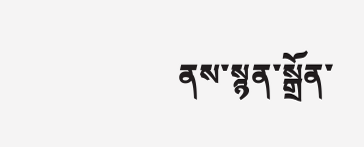ནས་སྙན་སྒྲོན་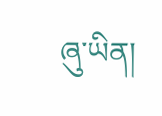ཞུ་ཡིན།